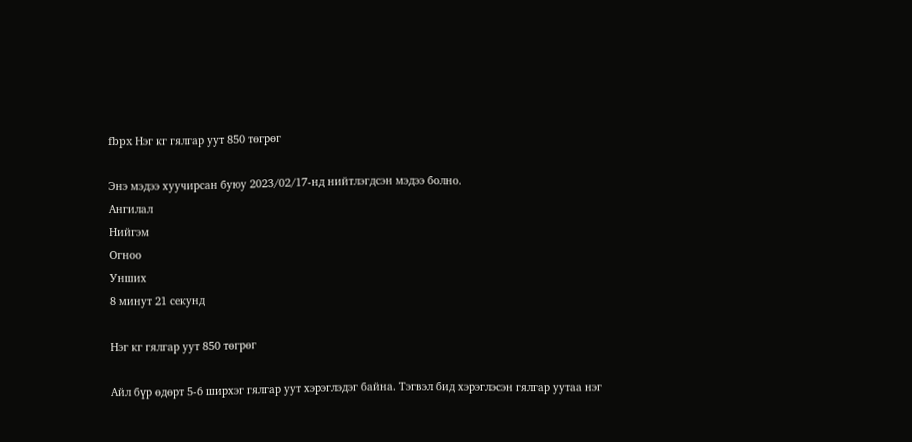fbpx Нэг кг гялгар уут 850 төгрөг

Энэ мэдээ хуучирсан буюу 2023/02/17-нд нийтлэгдсэн мэдээ болно.
Ангилал
Нийгэм
Огноо
Унших
8 минут 21 секунд

Нэг кг гялгар уут 850 төгрөг

Айл бүр өдөрт 5-6 ширхэг гялгар уут хэрэглэдэг байна. Тэгвэл бид хэрэглэсэн гялгар уутаа нэг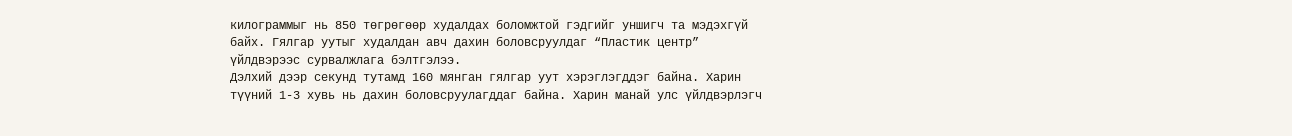килограммыг нь 850 төгрөгөөр худалдах боломжтой гэдгийг уншигч та мэдэхгүй байх. Гялгар уутыг худалдан авч дахин боловсруулдаг “Пластик центр” үйлдвэрээс сурвалжлага бэлтгэлээ.
Дэлхий дээр секунд тутамд 160 мянган гялгар уут хэрэглэгддэг байна. Харин түүний 1-3 хувь нь дахин боловсруулагддаг байна. Харин манай улс үйлдвэрлэгч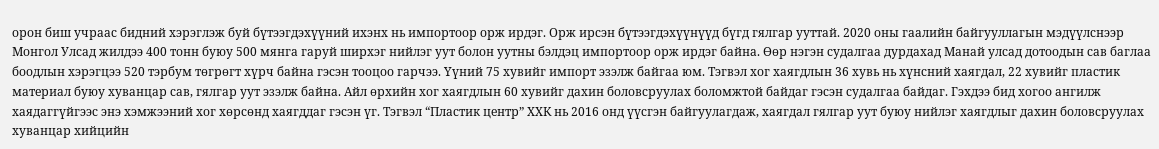орон биш учраас бидний хэрэглэж буй бүтээгдэхүүний ихэнх нь импортоор орж ирдэг. Орж ирсэн бүтээгдэхүүнүүд бүгд гялгар ууттай. 2020 оны гаалийн байгууллагын мэдүүлснээр Монгол Улсад жилдээ 400 тонн буюу 500 мянга гаруй ширхэг нийлэг уут болон уутны бэлдэц импортоор орж ирдэг байна. Өөр нэгэн судалгаа дурдахад Манай улсад дотоодын сав баглаа боодлын хэрэгцээ 520 тэрбум төгрөгт хүрч байна гэсэн тооцоо гарчээ. Үүний 75 хувийг импорт эзэлж байгаа юм. Тэгвэл хог хаягдлын 36 хувь нь хүнсний хаягдал, 22 хувийг пластик материал буюу хуванцар сав, гялгар уут эзэлж байна. Айл өрхийн хог хаягдлын 60 хувийг дахин боловсруулах боломжтой байдаг гэсэн судалгаа байдаг. Гэхдээ бид хогоо ангилж хаядаггүйгээс энэ хэмжээний хог хөрсөнд хаягддаг гэсэн үг. Тэгвэл “Пластик центр” ХХК нь 2016 онд үүсгэн байгуулагдаж, хаягдал гялгар уут буюу нийлэг хаягдлыг дахин боловсруулах хуванцар хийцийн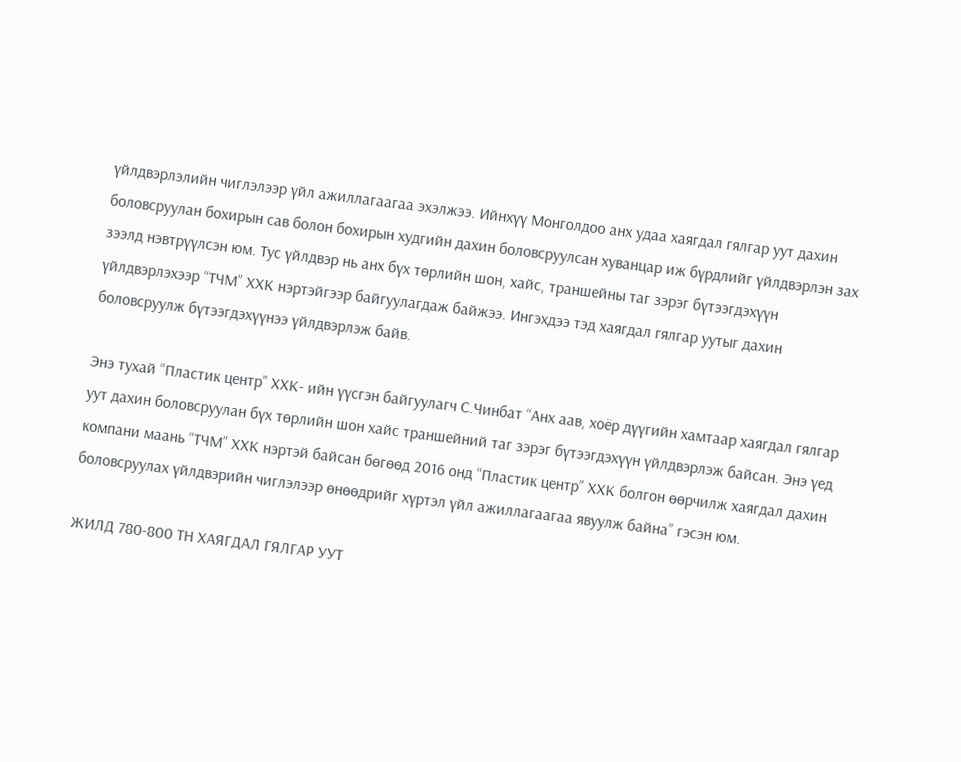үйлдвэрлэлийн чиглэлээр үйл ажиллагаагаа эхэлжээ. Ийнхүү Монголдоо анх удаа хаягдал гялгар уут дахин боловсруулан бохирын сав болон бохирын худгийн дахин боловсруулсан хуванцар иж бүрдлийг үйлдвэрлэн зах зээлд нэвтрүүлсэн юм. Тус үйлдвэр нь анх бүх төрлийн шон, хайс, траншейны таг зэрэг бүтээгдэхүүн үйлдвэрлэхээр “ТЧМ” ХХК нэртэйгээр байгуулагдаж байжээ. Ингэхдээ тэд хаягдал гялгар уутыг дахин боловсруулж бүтээгдэхүүнээ үйлдвэрлэж байв.

Энэ тухай “Пластик центр” ХХК- ийн үүсгэн байгуулагч С.Чинбат “Анх аав, хоёр дүүгийн хамтаар хаягдал гялгар уут дахин боловсруулан бүх төрлийн шон хайс траншейний таг зэрэг бүтээгдэхүүн үйлдвэрлэж байсан. Энэ үед компани маань “ТЧМ” ХХК нэртэй байсан бөгөөд 2016 онд “Пластик центр” ХХК болгон өөрчилж хаягдал дахин боловсруулах үйлдвэрийн чиглэлээр өнөөдрийг хүртэл үйл ажиллагаагаа явуулж байна” гэсэн юм.

ЖИЛД 780-800 ТН ХАЯГДАЛ ГЯЛГАР УУТ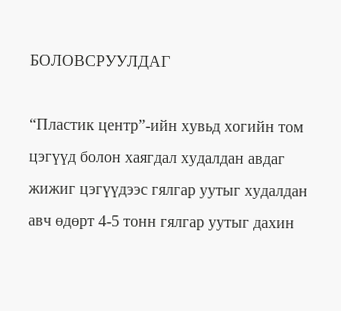БОЛОВСРУУЛДАГ

“Пластик центр”-ийн хувьд хогийн том цэгүүд болон хаягдал худалдан авдаг жижиг цэгүүдээс гялгар уутыг худалдан авч өдөрт 4-5 тонн гялгар уутыг дахин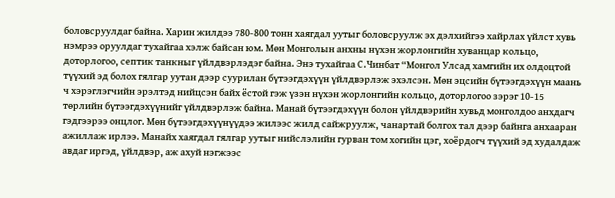боловсруулдаг байна. Харин жилдээ 780-800 тонн хаягдал уутыг боловсруулж эх дэлхийгээ хайрлах үйлст хувь нэмрээ оруулдаг тухайгаа хэлж байсан юм. Мөн Монголын анхны нүхэн жорлонгийн хуванцар кольцо, доторлогоо, септик танкныг үйлдвэрлэдэг байна. Энэ тухайгаа С.Чинбат “Монгол Улсад хамгийн их олдоцтой түүхий эд болох гялгар уутан дээр суурилан бүтээгдэхүүн үйлдвэрлэж эхэлсэн. Мөн эцсийн бүтээгдэхүүн маань ч хэрэглэгчийн эрэлтэд нийцсэн байх ёстой гэж үзэн нүхэн жорлонгийн кольцо, доторлогоо зэрэг 10-15 төрлийн бүтээгдэхүүнийг үйлдвэрлэж байна. Манай бүтээгдэхүүн болон үйлдвэрийн хувьд монголдоо анхдагч гэдгээрээ онцлог. Мөн бүтээгдэхүүнүүдээ жилээс жилд сайжруулж, чанартай болгох тал дээр байнга анхааран ажиллаж ирлээ. Манайх хаягдал гялгар уутыг нийслэлийн гурван том хогийн цэг, хоёрдогч түүхий эд худалдаж авдаг иргэд, үйлдвэр, аж ахуй нэгжээс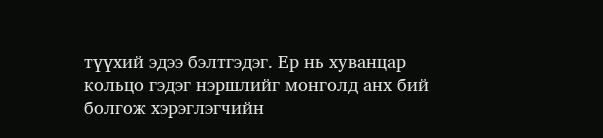түүхий эдээ бэлтгэдэг. Ер нь хуванцар кольцо гэдэг нэршлийг монголд анх бий болгож хэрэглэгчийн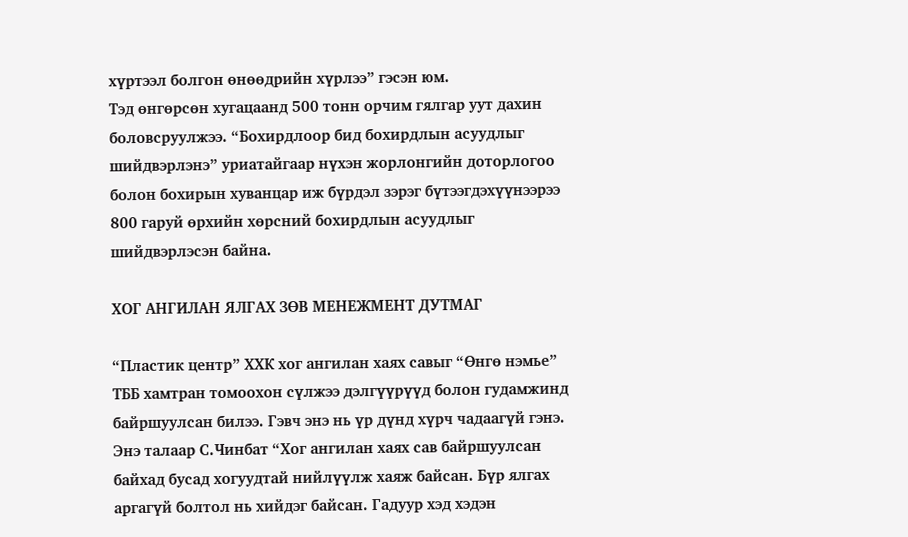хүртээл болгон өнөөдрийн хүрлээ” гэсэн юм.
Тэд өнгөрсөн хугацаанд 500 тонн орчим гялгар уут дахин боловсруулжээ. “Бохирдлоор бид бохирдлын асуудлыг шийдвэрлэнэ” уриатайгаар нүхэн жорлонгийн доторлогоо болон бохирын хуванцар иж бүрдэл зэрэг бүтээгдэхүүнээрээ 800 гаруй өрхийн хөрсний бохирдлын асуудлыг шийдвэрлэсэн байна.

ХОГ АНГИЛАН ЯЛГАХ ЗӨВ МЕНЕЖМЕНТ ДУТМАГ

“Пластик центр” ХХК хог ангилан хаях савыг “Өнгө нэмье” ТББ хамтран томоохон сүлжээ дэлгүүрүүд болон гудамжинд байршуулсан билээ. Гэвч энэ нь үр дүнд хүрч чадаагүй гэнэ. Энэ талаар С.Чинбат “Хог ангилан хаях сав байршуулсан байхад бусад хогуудтай нийлүүлж хаяж байсан. Бүр ялгах аргагүй болтол нь хийдэг байсан. Гадуур хэд хэдэн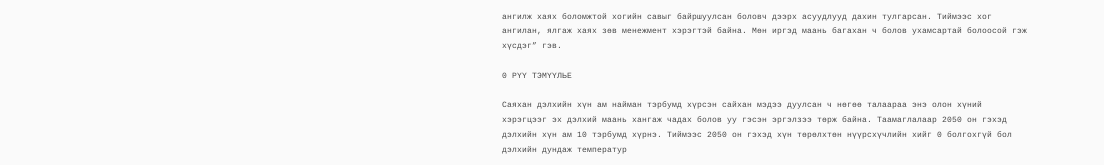ангилж хаях боломжтой хогийн савыг байршуулсан боловч дээрх асуудлууд дахин тулгарсан. Тиймээс хог ангилан, ялгаж хаях зөв менежмент хэрэгтэй байна. Мөн иргэд маань багахан ч болов ухамсартай болоосой гэж хүсдэг” гэв.

0 РҮҮ ТЭМҮҮЛЬЕ

Саяхан дэлхийн хүн ам найман тэрбумд хүрсэн сайхан мэдээ дуулсан ч нөгөө талаараа энэ олон хүний хэрэгцээг эх дэлхий маань хангаж чадах болов уу гэсэн эргэлзээ төрж байна. Таамаглалаар 2050 он гэхэд дэлхийн хүн ам 10 тэрбумд хүрнэ. Тиймээс 2050 он гэхэд хүн төрөлхтөн нүүрсхүчлийн хийг 0 болгохгүй бол дэлхийн дундаж температур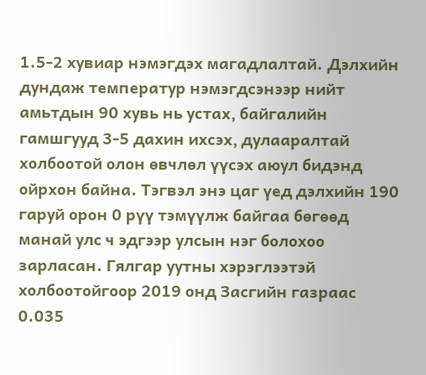1.5-2 хувиар нэмэгдэх магадлалтай. Дэлхийн дундаж температур нэмэгдсэнээр нийт амьтдын 90 хувь нь устах, байгалийн гамшгууд 3-5 дахин ихсэх, дулааралтай холбоотой олон өвчлөл үүсэх аюул бидэнд ойрхон байна. Тэгвэл энэ цаг үед дэлхийн 190 гаруй орон 0 рүү тэмүүлж байгаа бөгөөд манай улс ч эдгээр улсын нэг болохоо зарласан. Гялгар уутны хэрэглээтэй холбоотойгоор 2019 онд Засгийн газраас 0.035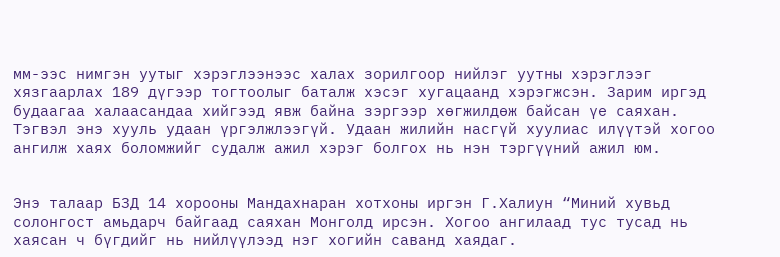мм-ээс нимгэн уутыг хэрэглээнээс халах зорилгоор нийлэг уутны хэрэглээг хязгаарлах 189 дүгээр тогтоолыг баталж хэсэг хугацаанд хэрэгжсэн. Зарим иргэд будаагаа халаасандаа хийгээд явж байна зэргээр хөгжилдөж байсан үе саяхан. Тэгвэл энэ хууль удаан үргэлжлээгүй. Удаан жилийн насгүй хуулиас илүүтэй хогоо ангилж хаях боломжийг судалж ажил хэрэг болгох нь нэн тэргүүний ажил юм.


Энэ талаар БЗД 14 хорооны Мандахнаран хотхоны иргэн Г.Халиун “Миний хувьд солонгост амьдарч байгаад саяхан Монголд ирсэн. Хогоо ангилаад тус тусад нь хаясан ч бүгдийг нь нийлүүлээд нэг хогийн саванд хаядаг.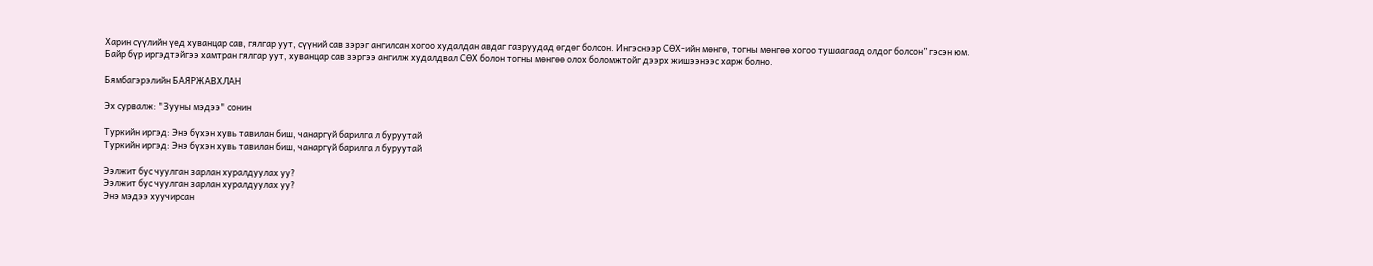Харин сүүлийн үед хуванцар сав, гялгар уут, сүүний сав зэрэг ангилсан хогоо худалдан авдаг газруудад өгдөг болсон. Ингэснээр СӨХ-ийн мөнгө, тогны мөнгөө хогоо тушаагаад олдог болсон” гэсэн юм.
Байр бүр иргэдтэйгээ хамтран гялгар уут, хуванцар сав зэргээ ангилж худалдвал СӨХ болон тогны мөнгөө олох боломжтойг дээрх жишээнээс харж болно.

Бямбагэрэлийн БАЯРЖАВХЛАН

Эх сурвалж: "Зууны мэдээ" сонин

Туркийн иргэд: Энэ бүхэн хувь тавилан биш, чанаргүй барилга л буруутай
Туркийн иргэд: Энэ бүхэн хувь тавилан биш, чанаргүй барилга л буруутай

Ээлжит бус чуулган зарлан хуралдуулах уу?
Ээлжит бус чуулган зарлан хуралдуулах уу?
Энэ мэдээ хуучирсан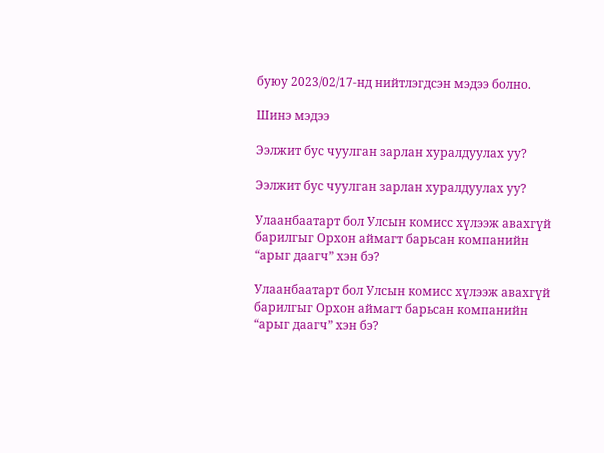буюу 2023/02/17-нд нийтлэгдсэн мэдээ болно.

Шинэ мэдээ

Ээлжит бус чуулган зарлан хуралдуулах уу?

Ээлжит бус чуулган зарлан хуралдуулах уу?

Улаанбаатарт бол Улсын комисс хүлээж авахгүй барилгыг Орхон аймагт барьсан компанийн “арыг даагч” хэн бэ?

Улаанбаатарт бол Улсын комисс хүлээж авахгүй барилгыг Орхон аймагт барьсан компанийн “арыг даагч” хэн бэ?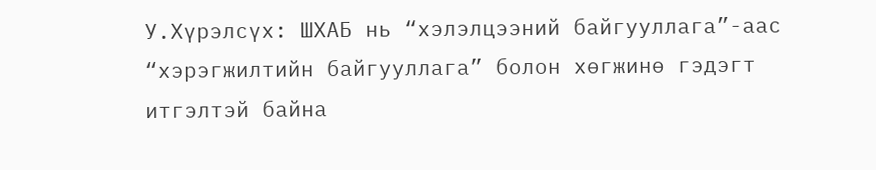У.Хүрэлсүх: ШХАБ нь “хэлэлцээний байгууллага”-аас “хэрэгжилтийн байгууллага” болон хөгжинө гэдэгт итгэлтэй байна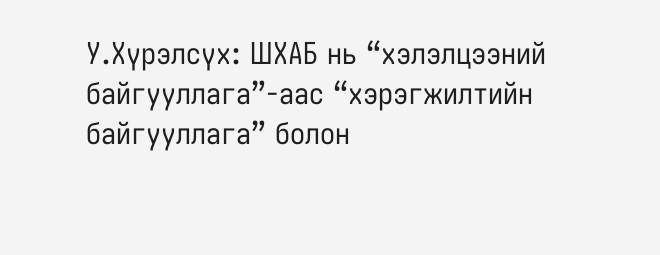У.Хүрэлсүх: ШХАБ нь “хэлэлцээний байгууллага”-аас “хэрэгжилтийн байгууллага” болон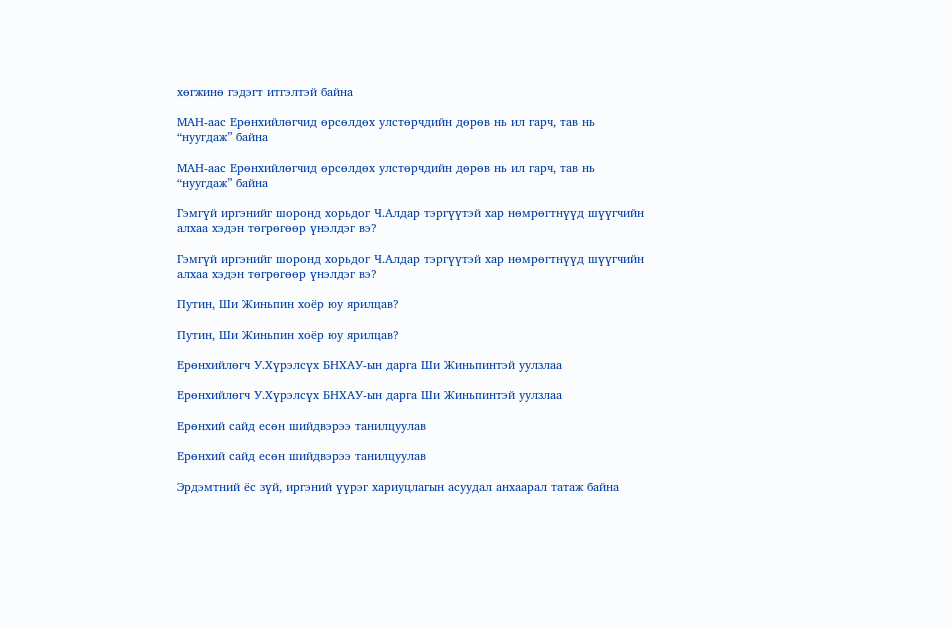хөгжинө гэдэгт итгэлтэй байна

МАН-аас Ерөнхийлөгчид өрсөлдөх улстөрчдийн дөрөв нь ил гарч, тав нь “нуугдаж” байна

МАН-аас Ерөнхийлөгчид өрсөлдөх улстөрчдийн дөрөв нь ил гарч, тав нь “нуугдаж” байна

Гэмгүй иргэнийг шоронд хорьдог Ч.Алдар тэргүүтэй хар нөмрөгтнүүд шүүгчийн алхаа хэдэн төгрөгөөр үнэлдэг вэ?

Гэмгүй иргэнийг шоронд хорьдог Ч.Алдар тэргүүтэй хар нөмрөгтнүүд шүүгчийн алхаа хэдэн төгрөгөөр үнэлдэг вэ?

Путин, Ши Жиньпин хоёр юу ярилцав?

Путин, Ши Жиньпин хоёр юу ярилцав?

Ерөнхийлөгч У.Хүрэлсүх БНХАУ-ын дарга Ши Жиньпинтэй уулзлаа

Ерөнхийлөгч У.Хүрэлсүх БНХАУ-ын дарга Ши Жиньпинтэй уулзлаа

Ерөнхий сайд есөн шийдвэрээ танилцуулав

Ерөнхий сайд есөн шийдвэрээ танилцуулав

Эрдэмтний ёс зүй, иргэний үүрэг хариуцлагын асуудал анхаарал татаж байна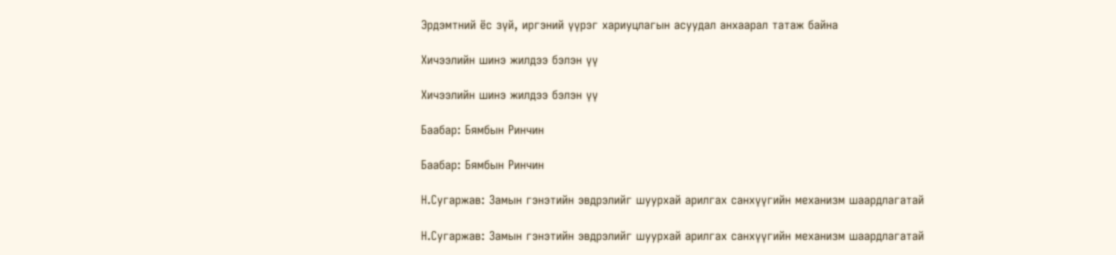Эрдэмтний ёс зүй, иргэний үүрэг хариуцлагын асуудал анхаарал татаж байна

Хичээлийн шинэ жилдээ бэлэн үү

Хичээлийн шинэ жилдээ бэлэн үү

Баабар: Бямбын Ринчин

Баабар: Бямбын Ринчин

Н.Сугаржав: Замын гэнэтийн эвдрэлийг шуурхай арилгах санхүүгийн механизм шаардлагатай

Н.Сугаржав: Замын гэнэтийн эвдрэлийг шуурхай арилгах санхүүгийн механизм шаардлагатай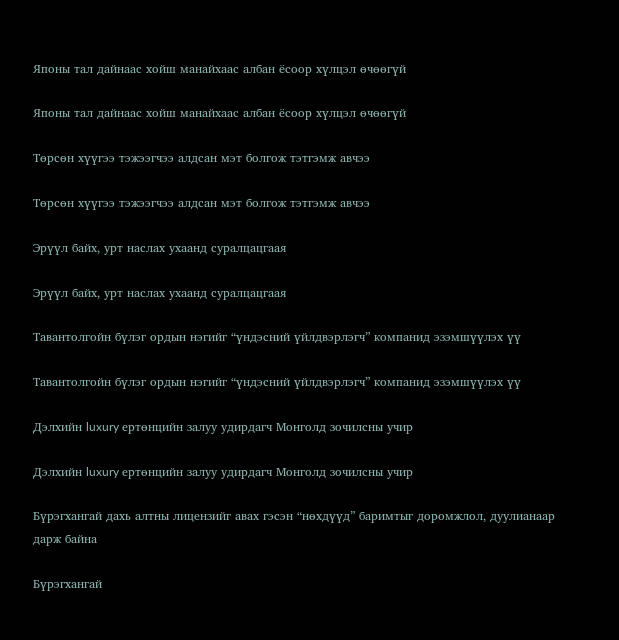Японы тал дайнаас хойш манайхаас албан ёсоор хүлцэл өчөөгүй

Японы тал дайнаас хойш манайхаас албан ёсоор хүлцэл өчөөгүй

Төрсөн хүүгээ тэжээгчээ алдсан мэт болгож тэтгэмж авчээ

Төрсөн хүүгээ тэжээгчээ алдсан мэт болгож тэтгэмж авчээ

Эрүүл байх, урт наслах ухаанд суралцацгаая

Эрүүл байх, урт наслах ухаанд суралцацгаая

Тавантолгойн бүлэг ордын нэгийг “үндэсний үйлдвэрлэгч” компанид эзэмшүүлэх үү

Тавантолгойн бүлэг ордын нэгийг “үндэсний үйлдвэрлэгч” компанид эзэмшүүлэх үү

Дэлхийн luxury ертөнцийн залуу удирдагч Монголд зочилсны учир

Дэлхийн luxury ертөнцийн залуу удирдагч Монголд зочилсны учир

Бүрэгхангай дахь алтны лицензийг авах гэсэн “нөхдүүд” баримтыг доромжлол, дуулианаар дарж байна

Бүрэгхангай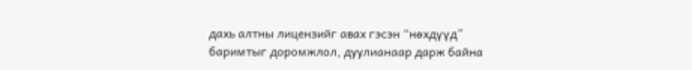дахь алтны лицензийг авах гэсэн “нөхдүүд” баримтыг доромжлол, дуулианаар дарж байна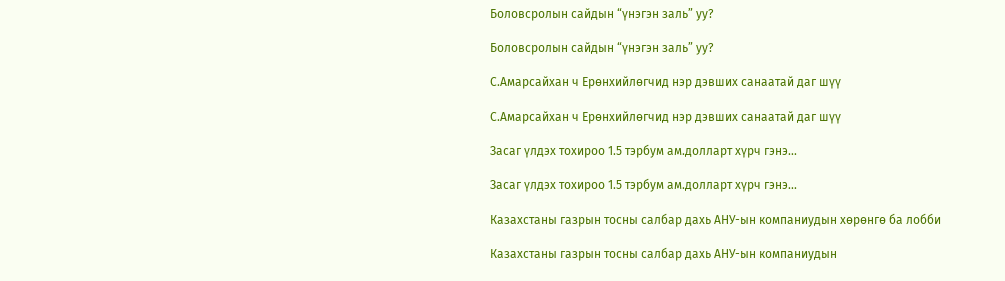Боловсролын сайдын “үнэгэн заль” уу?

Боловсролын сайдын “үнэгэн заль” уу?

С.Амарсайхан ч Ерөнхийлөгчид нэр дэвших санаатай даг шүү

С.Амарсайхан ч Ерөнхийлөгчид нэр дэвших санаатай даг шүү

Засаг үлдэх тохироо 1.5 тэрбум ам.долларт хүрч гэнэ...

Засаг үлдэх тохироо 1.5 тэрбум ам.долларт хүрч гэнэ...

Казахстаны газрын тосны салбар дахь АНУ-ын компаниудын хөрөнгө ба лобби

Казахстаны газрын тосны салбар дахь АНУ-ын компаниудын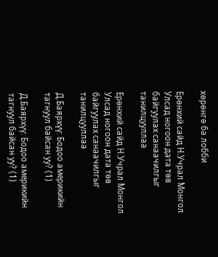хөрөнгө ба лобби

Ерөнхий сайд Н.Учрал Монгол Улсад ногоон дата төв байгуулах санаачилгыг танилцууллаа

Ерөнхий сайд Н.Учрал Монгол Улсад ногоон дата төв байгуулах санаачилгыг танилцууллаа

Д.Баярхүү: Бодоо америкийн тагнуул байсан уу? (1)

Д.Баярхүү: Бодоо америкийн тагнуул байсан уу? (1)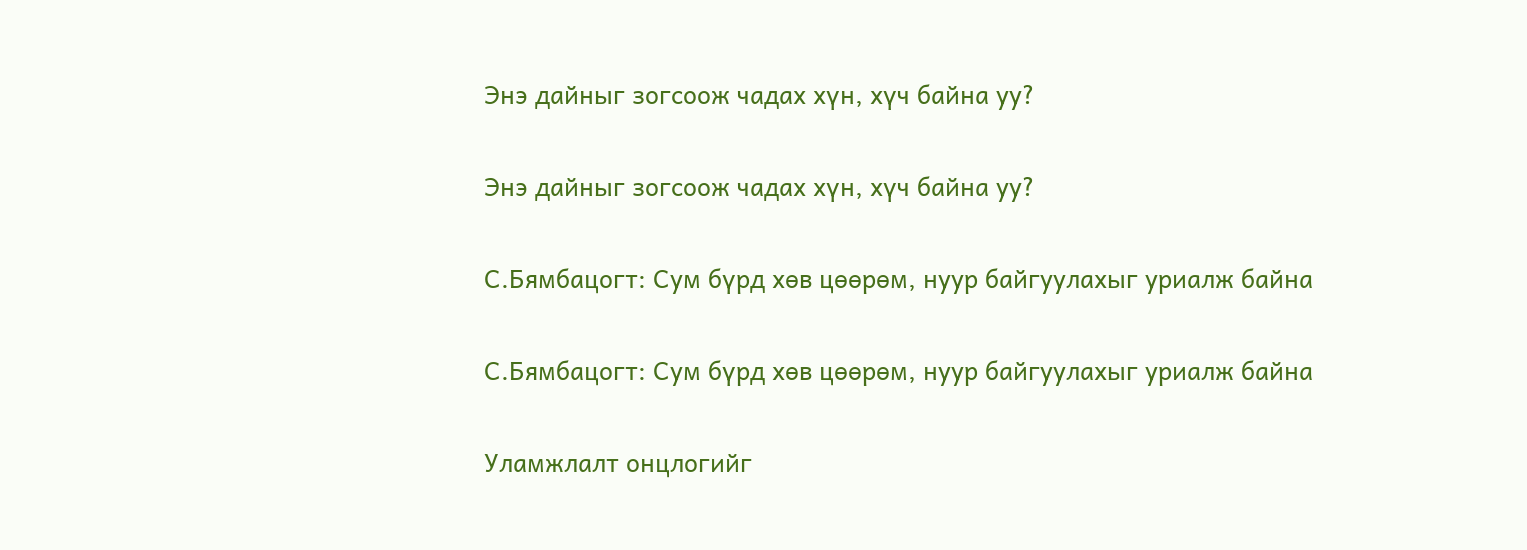Энэ дайныг зогсоож чадах хүн, хүч байна уу?

Энэ дайныг зогсоож чадах хүн, хүч байна уу?

С.Бямбацогт: Сум бүрд хөв цөөрөм, нуур байгуулахыг уриалж байна

С.Бямбацогт: Сум бүрд хөв цөөрөм, нуур байгуулахыг уриалж байна

Уламжлалт онцлогийг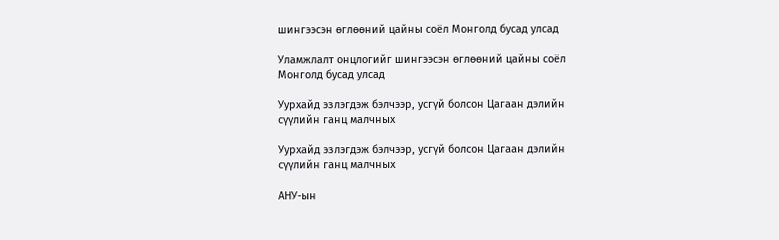шингээсэн өглөөний цайны соёл Монголд бусад улсад

Уламжлалт онцлогийг шингээсэн өглөөний цайны соёл Монголд бусад улсад

Уурхайд эзлэгдэж бэлчээр, усгүй болсон Цагаан дэлийн сүүлийн ганц малчных

Уурхайд эзлэгдэж бэлчээр, усгүй болсон Цагаан дэлийн сүүлийн ганц малчных

АНУ-ын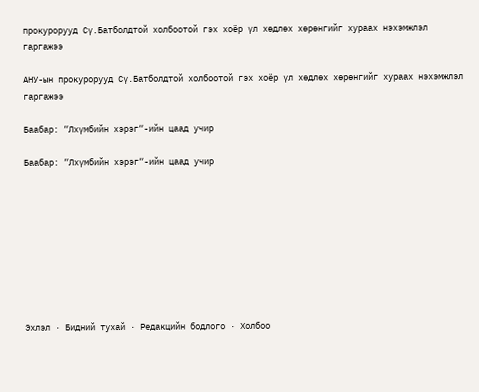прокурорууд Сү.Батболдтой холбоотой гэх хоёр үл хөдлөх хөрөнгийг хураах нэхэмжлэл гаргажээ

АНУ-ын прокурорууд Сү.Батболдтой холбоотой гэх хоёр үл хөдлөх хөрөнгийг хураах нэхэмжлэл гаргажээ

Баабар: “Лхүмбийн хэрэг“-ийн цаад учир

Баабар: “Лхүмбийн хэрэг“-ийн цаад учир









Эхлэл · Бидний тухай · Редакцийн бодлого · Холбоо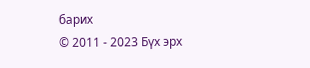барих
© 2011 - 2023 Бүх эрх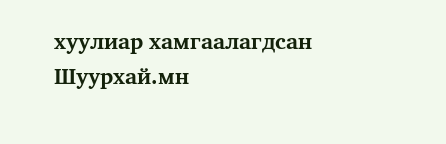хуулиар хамгаалагдсан Шуурхай.мн